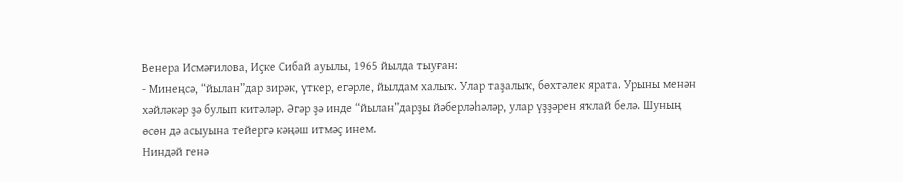Венера Исмәғилова, Иҫке Сибай ауылы, 1965 йылда тыуған:
- Минеңсә, “йылан”дар зирәк, үткер, егәрле, йылдам халыҡ. Улар таҙалыҡ, бөхтәлек ярата. Урыны менән хәйләкәр ҙә булып китәләр. Әгәр ҙә инде “йылан”дарҙы йәберләһәләр, улар үҙҙәрен яҡлай белә. Шуның өсөн дә асыуына тейергә кәңәш итмәҫ инем.
Ниндәй генә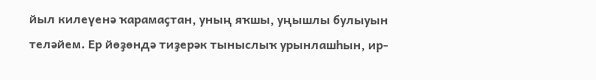йыл килеүенә ҡарамаҫтан, уның яҡшы, уңышлы булыуын теләйем. Ер йөҙөндә тиҙерәк тыныслыҡ урынлашһын, ир-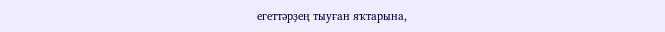егеттәрҙең тыуған яҡтарына,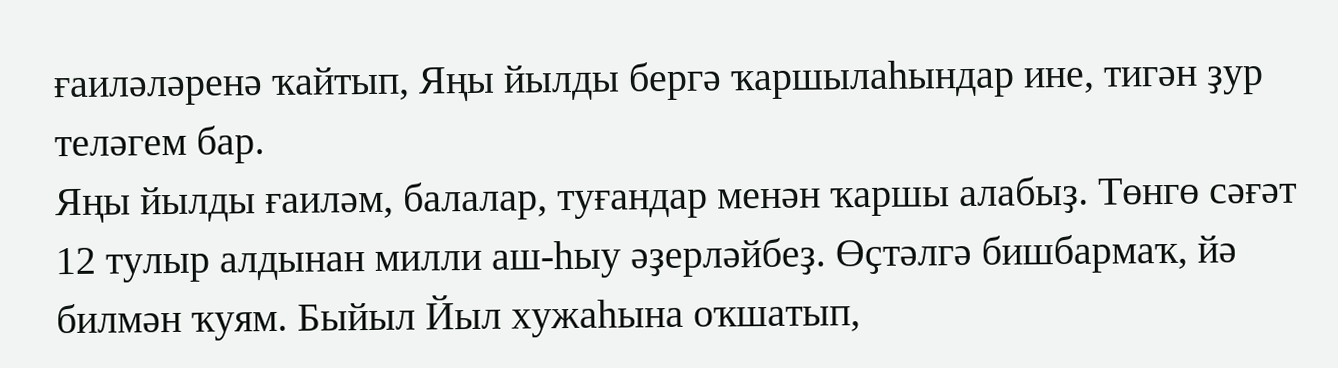ғаиләләренә ҡайтып, Яңы йылды бергә ҡаршылаһындар ине, тигән ҙур теләгем бар.
Яңы йылды ғаиләм, балалар, туғандар менән ҡаршы алабыҙ. Төнгө сәғәт 12 тулыр алдынан милли аш-һыу әҙерләйбеҙ. Өҫтәлгә бишбармаҡ, йә билмән ҡуям. Быйыл Йыл хужаһына оҡшатып,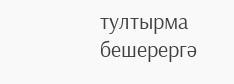тултырма бешерергә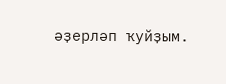әҙерләп ҡуйҙым.